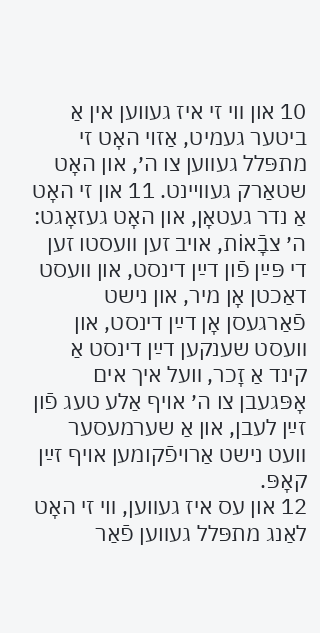10 און װי זי איז געװען אין אַ ביטער געמיט, אַזױ האָט זי מתפּלל געװען צו ה׳, און האָט שטאַרק געװײנט. 11 און זי האָט אַ נדר געטאָן, און האָט געזאָגט: ה׳ צבָֿאוֹת, אױב זען װעסטו זען די פּײַן פֿון דײַן דינסט, און װעסט דאַכטן אָן מיר, און נישט פֿאַרגעסן אָן דײַן דינסט, און װעסט שענקען דײַן דינסט אַ קינד אַ זָכר, װעל איך אים אָפּגעבן צו ה׳ אױף אַלע טעג פֿון זײַן לעבן, און אַ שערמעסער װעט נישט אַרױפֿקומען אױף זײַן קאָפּ.
12 און עס איז געװען, װי זי האָט לאַנג מתפּלל געװען פֿאַר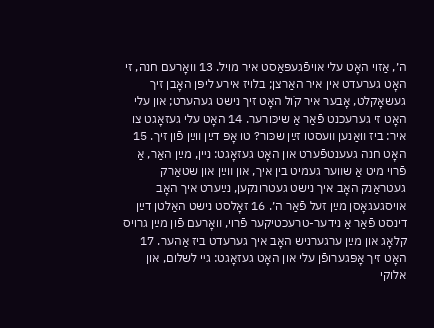ה׳, אַזױ האָט עלי אױפֿגעפּאַסט איר מױל. 13 װאָרעם חנה, זי האָט גערעדט אין איר האַרצן; בלױז אירע ליפּן האָבן זיך געשאָקלט, אָבער איר קֹול האָט זיך נישט געהערט; און עלי האָט זי גערעכנט פֿאַר אַ שיכּורער. 14 האָט עלי געזאָגט צו איר: ביז װאַנען װעסטו זײַן שכּור? טו אָפּ דײַן װײַן פֿון זיך. 15 האָט חנה געענטפֿערט און האָט געזאָגט: נײן, מײַן האַר, אַ פֿרױ מיט אַ שװער געמיט בין איך, און װײַן און שטאַרק געטראַנק האָב איך נישט געטרונקען, נײַערט איך האָב אױסגעגאָסן מײַן זעל פֿאַר ה׳. 16 זאָלסט נישט האַלטן דײַן דינסט פֿאַר אַ נידער-טרעכטיקער פֿרױ, װאָרעם פֿון מײַן גרױס קלאָג און מײַן ערגערניש האָב איך גערעדט ביז אַהער. 17 האָט זיך אָפּגערופֿן עלי און האָט געזאָגט: גײ לשלום, און אלוקי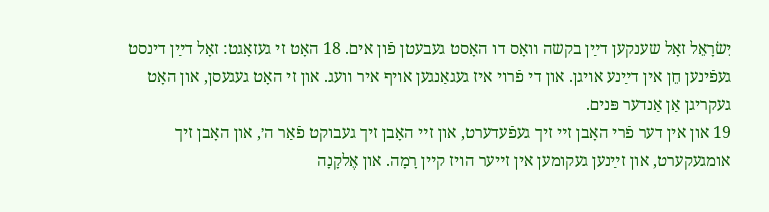יִשׂרָאֵל זאָל שענקען דײַן בקשה װאָס דו האָסט געבעטן פֿון אים. 18 האָט זי געזאָגט: זאָל דײַן דינסט געפֿינען חֵן אין דײַנע אױגן. און די פֿרױ איז געגאַנגען אױף איר װעג. און זי האָט געגעסן, און האָט געקריגן אַן אַנדער פּנים.
19 און אין דער פֿרי האָבן זײ זיך געפֿעדערט, און זײ האָבן זיך געבוקט פֿאַר ה׳, און האָבן זיך אומגעקערט, און זײַנען געקומען אין זײער הױז קײן רָמָה. און אֶלקָנָה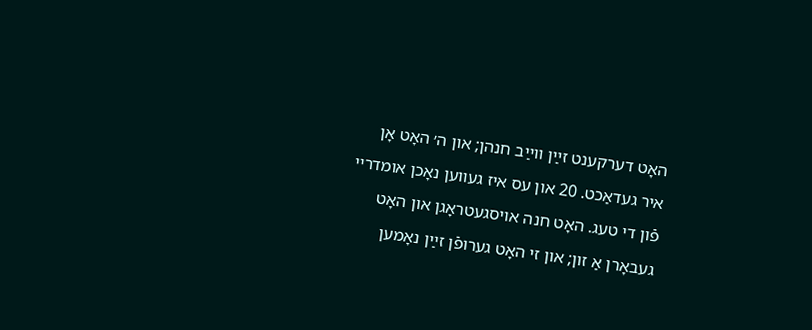האָט דערקענט זײַן װײַב חנהן; און ה׳ האָט אָן איר געדאַכט. 20 און עס איז געװען נאָכן אומדרײ פֿון די טעג. האָט חנה אױסגעטראָגן און האָט געבאָרן אַ זון; און זי האָט גערופֿן זײַן נאָמען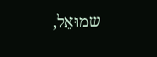שמוּאֵל,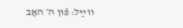װײַל: פֿון ה׳ האָב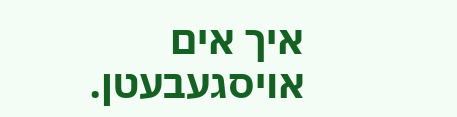איך אים אױסגעבעטן.